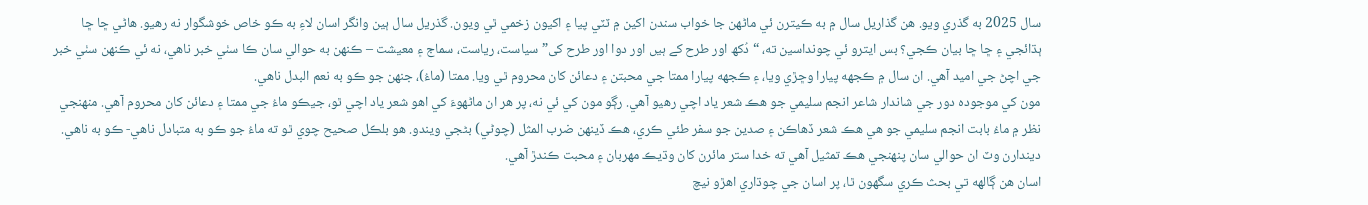سال 2025 به گذري ويو. هن گذاريل سال ۾ به ڪيترن ئي ماڻهن جا خواب سندن اکين ۾ ٽٽي پيا ۽ اکيون زخمي ٿي ويون. گذريل سال ٻين وانگر اسان لاءِ به ڪو خاص خوشگوار نه رهيو. هاڻي ڇا ڇا ٻڌائجي ۽ ڇا ڇا بيان ڪجي؟ بس ايترو ئي چونداسين ته، “دُکھ اور طرح کے ہیں اور دوا اور طرح کی” سياست، رياست، سماج ۽ معيشت – ڪنهن به حوالي سان ڪا سٺي خبر ناهي، نه ئي ڪنهن سٺي خبر جي اچڻ جي اميد آهي. ان سال ۾ ڪجهه پيارا وڇڙي ويا، ۽ ڪجهه پيارا ممتا جي محبتن ۽ دعائن کان محروم ٿي ويا. ممتا (ماءُ)، جنهن جو ڪو به نعم البدل ناهي.
مون کي موجوده دور جي شاندار شاعر انجم سليمي جو هڪ شعر ياد اچي رهيو آهي. رڳو مون کي ئي نه، پر هر ان ماڻهوءَ کي اهو شعر ياد اچي ٿو، جيڪو ماءُ جي ممتا ۽ دعائن کان محروم آهي. منهنجي نظر ۾ ماءُ بابت انجم سليمي جو هي هڪ شعر ڏهاڪن ۽ صدين جو سفر طئي ڪري، هڪ ڏينهن ضرب المثل (چوڻي) بڻجي ويندو. هو بلڪل صحيح چوي ٿو ته ماءُ جو ڪو به متبادل ناهي- ڪو به ناهي. ديندارن وٽ ان حوالي سان پنهنجي هڪ تمثيل آهي ته خدا ستر مائرن کان وڌيڪ مهربان ۽ محبت ڪندڙ آهي.
اسان هن ڳالهه تي بحث ڪري سگهون ٿا، پر اسان جي چوڌاري اهڙو نيچ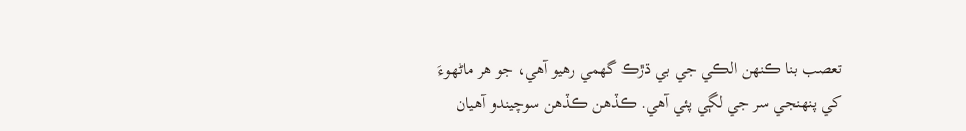تعصب بنا ڪنهن الڪي جي بي ڌڙڪ گهمي رهيو آهي، جو هر ماڻهوءَ کي پنهنجي سر جي لڳي پئي آهي. ڪڏهن ڪڏهن سوچيندو آهيان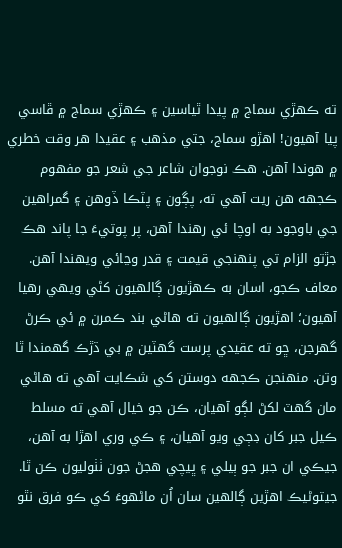ته ڪهڙي سماج ۾ پيدا ٿياسين ۽ ڪهڙي سماج ۾ ڦاسي پيا آهيون! اهڙو سماج، جتي مذهب ۽ عقيدا هر وقت خطري ۾ هوندا آهن. هڪ نوجوان شاعر جي شعر جو مفھوم ڪجهه هن ريت آهي ته، پڳون ۽ پٽڪا ڏوهن ۽ گمراهين جي باوجود به اوچا ئي رهندا آهن، پر پوتيءَ جا پاند هڪ جڙتو الزام تي پنهنجي قيمت ۽ قدر وڃائي ويهندا آهن.
معاف ڪجو، اسان به ڪهڙيون ڳالهيون کڻي ويهي رهيا آهيون؛ اهڙيون ڳالهيون ته هاڻي بند ڪمرن ۾ ئي ڪرڻ گهرجن، ڇو ته عقيدي پرست گهٽين ۾ بي ڌڙڪ گهمندا ٿا وتن. منهنجن ڪجهه دوستن کي شڪايت آهي ته هاڻي مان گهٽ لکڻ لڳو آهيان، ڪن جو خيال آهي ته مسلط ڪيل جبر کان ڊڄي ويو آهيان، ۽ ڪي وري اهڙا به آهن، جيڪي ان جبر جو ٻيلي ۽ ڀيچي هجڻ جون ٺٺوليون ڪن ٿا. جيتوڻيڪ اهڙين ڳالهين سان اُن ماڻهوءَ کي ڪو فرق نٿو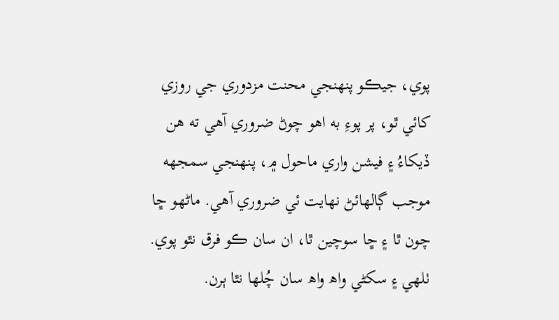پوي، جيڪو پنهنجي محنت مزدوري جي روزي کائي ٿو، پر پوءِ به اهو چوڻ ضروري آهي ته هن ڏيکاءُ ۽ فيشن واري ماحول ۾، پنهنجي سمجهه موجب ڳالهائڻ نهايت ئي ضروري آهي. ماڻهو ڇا چون ٿا ۽ ڇا سوچين ٿا، ان سان ڪو فرق نٿو پوي. ٺلهي ۽ سکڻي واھ واھ سان چُلها نٿا ٻرن.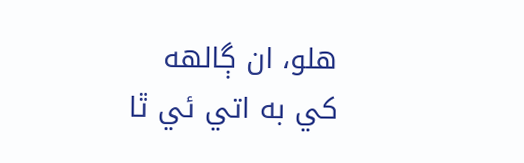هلو، ان ڳالهه کي به اتي ئي ٿا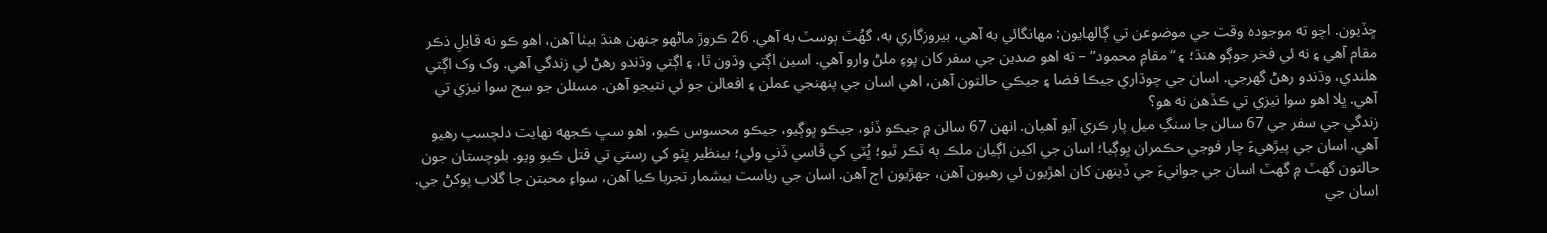ڇڏيون. اچو ته موجوده وقت جي موضوعن تي ڳالهايون: مهانگائي به آهي، بيروزگاري به، گھُٽ ٻوسٽ به آهي. 26 ڪروڙ ماڻهو جنهن هنڌ بيٺا آهن، اهو ڪو نه قابلِ ذڪر مقام آهي ۽ نه ئي فخر جوڳو هنڌ؛ ۽ “مقامِ محمود” – ته اهو صدين جي سفر کان پوءِ ملڻ وارو آهي. اسين اڳتي وڌون ٿا، ۽ اڳتي وڌندو رهڻ ئي زندگي آهي. وک وک اڳتي هلندي، وڌندو رهڻ گهرجي. اسان جي چوڌاري جيڪا فضا ۽ جيڪي حالتون آهن، اهي اسان جي پنهنجي عملن ۽ افعالن جو ئي نتيجو آهن. مسئلن جو سج سوا نيزي تي آهي. ڀلا اهو سوا نيزي تي ڪڏهن نه هو؟
زندگي جي سفر جي 67 سالن جا سنگِ ميل پار ڪري آيو آهيان. انهن 67 سالن ۾ جيڪو ڏٺو، جيڪو ڀوڳيو، جيڪو محسوس ڪيو، اهو سڀ ڪجهه نهايت دلچسپ رهيو آهي. اسان جي پيڙهيءَ چار فوجي حڪمران ڀوڳيا؛ اسان جي اکين اڳيان ملڪ ٻه ٽڪر ٿيو؛ ڀُٽي کي ڦاسي ڏني وئي؛ بينظير ڀٽو کي رستي تي قتل ڪيو ويو. بلوچستان جون حالتون گهٽ ۾ گهٽ اسان جي جوانيءَ جي ڏينهن کان اهڙيون ئي رهيون آهن، جهڙيون اڄ آهن. اسان جي رياست بيشمار تجربا ڪيا آهن، سواءِ محبتن جا گلاب پوکڻ جي.
اسان جي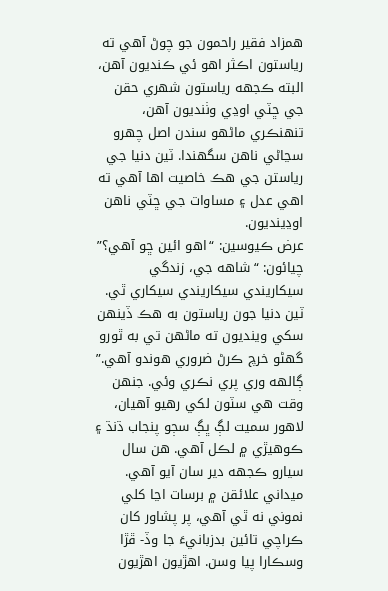همزاد فقير راحمون جو چوڻ آهي ته رياستون اڪثر اهو ئي ڪنديون آهن، البته ڪجهه رياستون شهري حقن جي ڇٽي اوڍي وٺنديون آهن، تنهنڪري ماڻهو سندن اصل چهرو سڃاڻي ناهن سگهندا. ٽين دنيا جي رياستن جي هڪ خاصيت اها آهي ته اهي عدل ۽ مساوات جي ڇٽي ناهن اوڍينديون.
عرض ڪيوسين: “اهو ائين ڇو آهي؟”
چيائون: “شاهه جي، زندگي سيکاريندي سيکاريندي سيکاري ٿي. ٽين دنيا جون رياستون به هڪ ڏينهن سکي وينديون ته ماڻهن تي به ٿورو گهڻو خرچ ڪرڻ ضروري هوندو آهي.”
ڳالهه وري پري نڪري وئي. جنهن وقت هي سٽون لکي رهيو آهيان، لاهور سميت لڳ ڀڳ سڄو پنجاب ڌنڌ ۽ ڪوهيڙي ۾ لڪل آهي. هن سال سيارو ڪجهه دير سان آيو آهي. ميداني علائقن ۾ برسات اڃا کلي نموني نه ٿي آهي، پر پشاور کان ڪراچي تائين بدزبانيءَ جا وڏ- ڦڙا وسڪارا پيا وسن. اهڙيون اهڙيون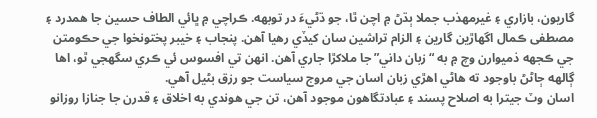گاريون، بازاري ۽ غيرمهذب جملا ٻڌڻ ۾ اچن ٿا، جو ڌڻيءَ در توبهه. ڪراچي ۾ ڀائي الطاف حسين جا همدرد ۽ مصطفى ڪمال اگهاڙين گارين ۽ الزام تراشين سان کيڏي رهيا آهن. پنجاب ۽ خيبر پختونخوا جي حڪومتن جي ڪجهه ذميوارن وچ ۾ به “زبان داني” جا ملاکڙا جاري آهن. انهن تي افسوس ئي ڪري سگهجي ٿو، اها ڳالهه ڄاڻڻ باوجود ته هاڻي اهڙي زبان اسان جي مروج سياست جو رزق بڻيل آهي.
اسان وٽ جيترا به اصلاح پسند ۽ عبادتگاهون موجود آهن، تن جي هوندي به اخلاق ۽ قدرن جا جنازا روزانو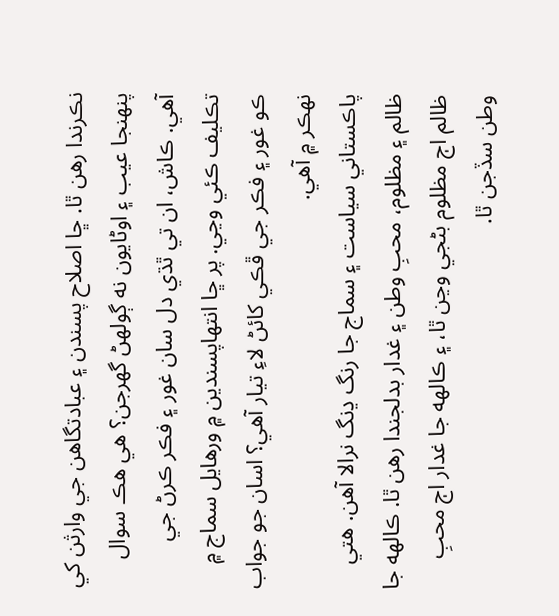نڪرندا رهن ٿا. ڇا اصلاح پسندن ۽ عبادتگاهن جي وارثن کي پنهنجا عيب ۽ اوڻايون نه ڳولهڻ گهرجن؟ هي هڪ سوال آهي. ڪاش، ان تي ٿڌي دل سان غور ۽ فڪر ڪرڻ جي تڪليف ڪئي وڃي. پر ڇا انتهاپسندين ۾ ورهايل سماج ۾ ڪو غور ۽ فڪر جي ڦڪي کائڻ لاءِ تيار آهي؟ اسان جو جواب نهڪر ۾ آهي.
پاڪستاني سياست ۽ سماج جا رنگ ڍنگ نرالا آهن. هتي ظالم ۽ مظلوم، محبِ وطن ۽ غدار بدلجندا رهن ٿا. ڪالهه جا ظالم اڄ مظلوم بڻجي وڃن ٿا، ۽ ڪالهه جا غدار اڄ محبِ وطن سڏجن ٿا.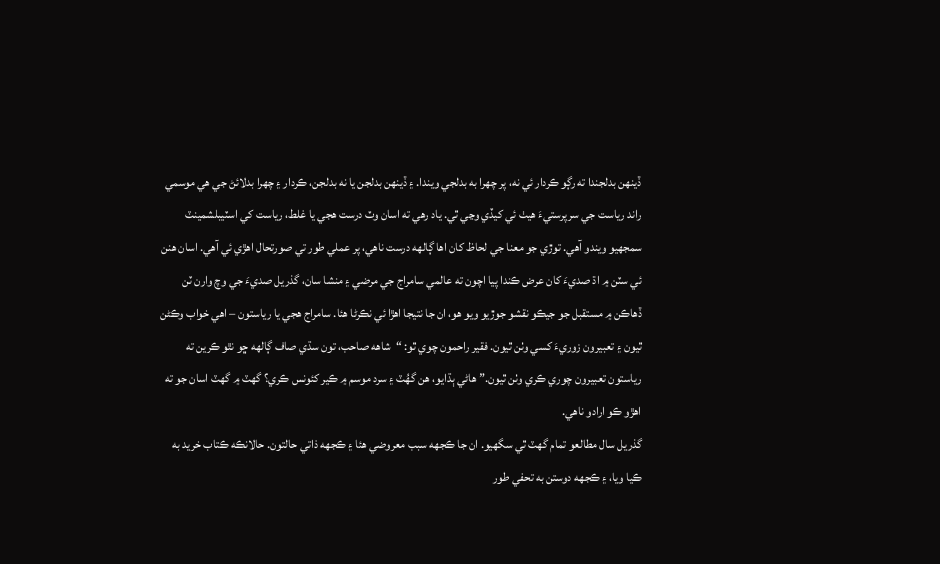ڏينهن بدلجندا ته رڳو ڪردار ئي نه، پر چهرا به بدلجي ويندا. ۽ ڏينهن بدلجن يا نه بدلجن، ڪردار ۽ چهرا بدلائڻ جي هي موسمي راند رياست جي سرپرستيءَ هيٺ ئي کيڏي وڃي ٿي. ياد رهي ته اسان وٽ درست هجي يا غلط، رياست کي اسٽيبلشمينٽ سمجهيو ويندو آهي. توڙي جو معنا جي لحاظ کان اها ڳالهه درست ناهي، پر عملي طور تي صورتحال اهڙي ئي آهي. اسان هنن ئي سٽن ۾ اڌ صديءَ کان عرض ڪندا پيا اچون ته عالمي سامراج جي مرضي ۽ منشا سان، گذريل صديءَ جي وچ وارن ٽن ڏهاڪن ۾ مستقبل جو جيڪو نقشو جوڙيو ويو هو، ان جا نتيجا اهڙا ئي نڪرڻا هئا. سامراج هجي يا رياستون – اهي خواب وڪڻن ٿيون ۽ تعبيرون زوريءَ کسي وٺن ٿيون. فقير راحمون چوي ٿو: “شاهه صاحب، تون سڌي صاف ڳالهه ڇو نٿو ڪرين ته رياستون تعبيرون چوري ڪري وٺن ٿيون.” هاڻي ٻڌايو، هن گھُٽ ۽ سرد موسم ۾ ڪير کئونس ڪري؟ گهٽ ۾ گهٽ اسان جو ته اهڙو ڪو ارادو ناهي.
گذريل سال مطالعو تمام گهٽ ٿي سگهيو. ان جا ڪجهه سبب معروضي هئا ۽ ڪجهه ذاتي حالتون. حالانڪه ڪتاب خريد به ڪيا ويا، ۽ ڪجهه دوستن به تحفي طور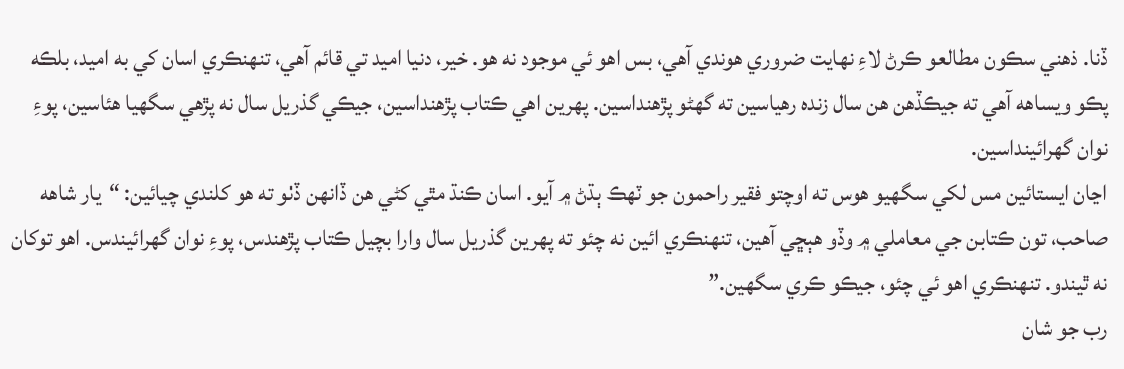ڏنا. ذهني سڪون مطالعو ڪرڻ لاءِ نهايت ضروري هوندي آهي، بس اهو ئي موجود نه هو. خير، دنيا اميد تي قائم آهي، تنهنڪري اسان کي به اميد، بلڪه پڪو ويساهه آهي ته جيڪڏهن هن سال زنده رهياسين ته گهڻو پڙهنداسين. پهرين اهي ڪتاب پڙهنداسين، جيڪي گذريل سال نه پڙهي سگهيا هئاسين، پوءِ نوان گهرائينداسين.
اڃان ايستائين مس لکي سگهيو هوس ته اوچتو فقير راحمون جو ٽهڪ ٻڌڻ ۾ آيو. اسان ڪنڌ مٿي کڻي هن ڏانهن ڏٺو ته هو کلندي چيائين: “يار شاهه صاحب، تون ڪتابن جي معاملي ۾ وڏو هٻڇي آهين، تنهنڪري ائين نه چئو ته پهرين گذريل سال وارا بچيل ڪتاب پڙهندس، پوءِ نوان گهرائيندس. اهو توکان نه ٿيندو. تنهنڪري اهو ئي چئو، جيڪو ڪري سگهين.”
رب جو شان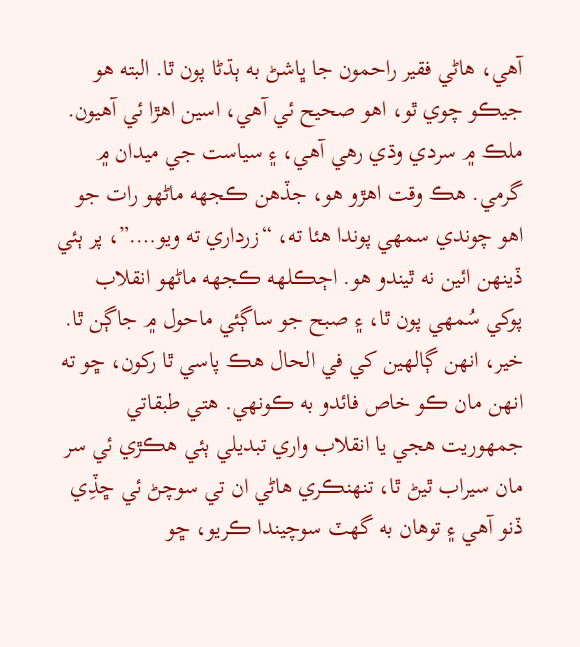آهي، هاڻي فقير راحمون جا ڀاشڻ به ٻڌڻا پون ٿا. البته هو جيڪو چوي ٿو، اهو صحيح ئي آهي، اسين اهڙا ئي آهيون.
ملڪ ۾ سردي وڌي رهي آهي، ۽ سياست جي ميدان ۾ گرمي. هڪ وقت اهڙو هو، جڏهن ڪجهه ماڻهو رات جو اھو چوندي سمهي پوندا هئا ته، “زرداري ته ويو….”، پر ٻئي ڏينهن ائين نه ٿيندو هو. اڄڪلهه ڪجهه ماڻهو انقلاب پوکي سُمھي پون ٿا، ۽ صبح جو ساڳئي ماحول ۾ جاڳن ٿا.
خير، انهن ڳالهين کي في الحال ھڪ پاسي ٿا رکون، ڇو ته انهن مان ڪو خاص فائدو به ڪونهي. هتي طبقاتي جمهوريت هجي يا انقلاب واري تبديلي ٻئي ھڪڙي ئي سر مان سيراب ٿيڻ ٿا، تنهنڪري هاڻي ان تي سوچڻ ئي ڇڏِي ڏنو آهي ۽ توھان به گهٽ سوچيندا ڪريو، ڇو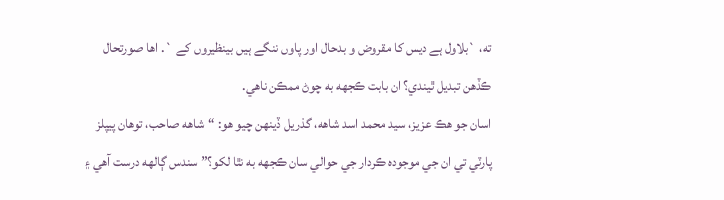ته، `بلاول ہے دیس کا مقروض و بدحال اور پاوں ننگے ہیں بینظیروں کے `. اھا صورتحال ڪڏهن تبديل ٿيندي؟ ان بابت ڪجهه به چوڻ ممڪن ناهي.
اسان جو هڪ عزيز، سيد محمد اسد شاهه، گذريل ڏينهن چيو هو: “شاهه صاحب، توھان پيپلز پارٽي تي ان جي موجوده ڪردار جي حوالي سان ڪجهه به نٿا لکو؟” سندس ڳالهه درست آهي ۽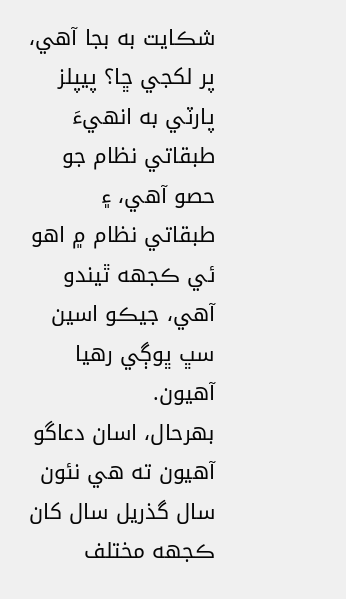شڪايت به بجا آهي، پر لکجي ڇا؟ پيپلز پارٽي به انهيءَ طبقاتي نظام جو حصو آهي، ۽ طبقاتي نظام ۾ اهو ئي ڪجهه ٿيندو آهي، جيڪو اسين سڀ ڀوڳي رهيا آهيون.
بهرحال، اسان دعاگو آهيون ته هي نئون سال گذريل سال کان ڪجهه مختلف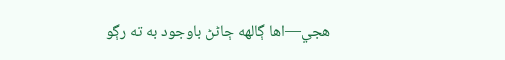هجي—اها ڳالهه ڄاڻڻ باوجود به ته رڳو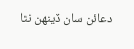دعائن سان ڏينهن نٿا